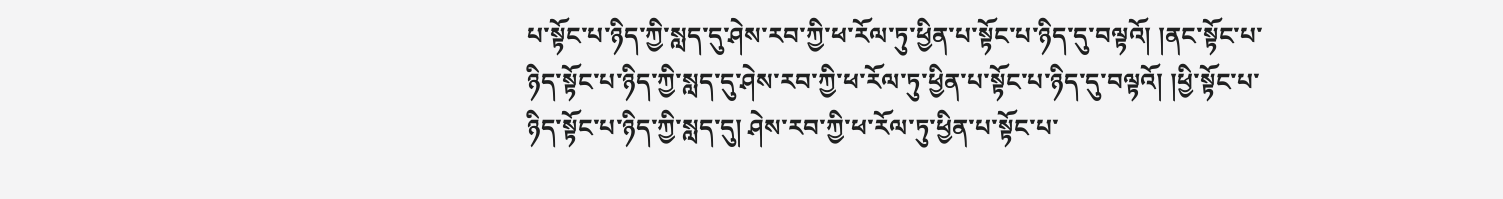པ་སྟོང་པ་ཉིད་ཀྱི་སླད་དུ་ཤེས་རབ་ཀྱི་ཕ་རོལ་ཏུ་ཕྱིན་པ་སྟོང་པ་ཉིད་དུ་བལྟའོ། །ནང་སྟོང་པ་ཉིད་སྟོང་པ་ཉིད་ཀྱི་སླད་དུ་ཤེས་རབ་ཀྱི་ཕ་རོལ་ཏུ་ཕྱིན་པ་སྟོང་པ་ཉིད་དུ་བལྟའོ། །ཕྱི་སྟོང་པ་ཉིད་སྟོང་པ་ཉིད་ཀྱི་སླད་དུ། ཤེས་རབ་ཀྱི་ཕ་རོལ་ཏུ་ཕྱིན་པ་སྟོང་པ་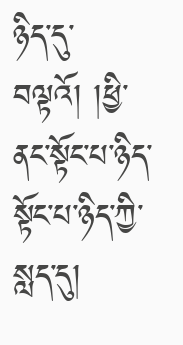ཉིད་དུ་བལྟའོ། །ཕྱི་ནང་སྟོང་པ་ཉིད་སྟོང་པ་ཉིད་ཀྱི་སླད་དུ།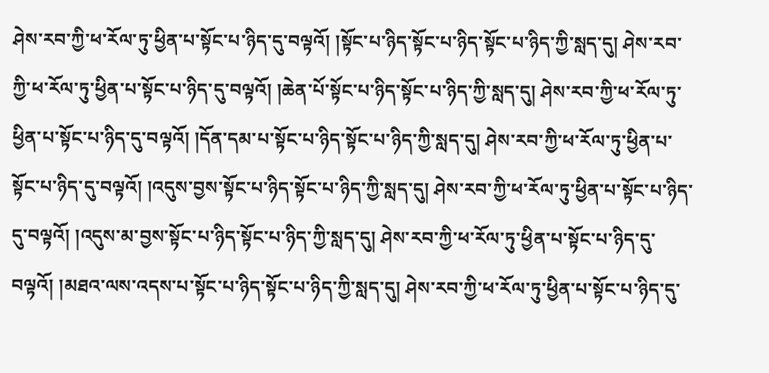ཤེས་རབ་ཀྱི་ཕ་རོལ་ཏུ་ཕྱིན་པ་སྟོང་པ་ཉིད་དུ་བལྟའོ། །སྟོང་པ་ཉིད་སྟོང་པ་ཉིད་སྟོང་པ་ཉིད་ཀྱི་སླད་དུ། ཤེས་རབ་ཀྱི་ཕ་རོལ་ཏུ་ཕྱིན་པ་སྟོང་པ་ཉིད་དུ་བལྟའོ། །ཆེན་པོ་སྟོང་པ་ཉིད་སྟོང་པ་ཉིད་ཀྱི་སླད་དུ། ཤེས་རབ་ཀྱི་ཕ་རོལ་ཏུ་ཕྱིན་པ་སྟོང་པ་ཉིད་དུ་བལྟའོ། །དོན་དམ་པ་སྟོང་པ་ཉིད་སྟོང་པ་ཉིད་ཀྱི་སླད་དུ། ཤེས་རབ་ཀྱི་ཕ་རོལ་ཏུ་ཕྱིན་པ་སྟོང་པ་ཉིད་དུ་བལྟའོ། །འདུས་བྱས་སྟོང་པ་ཉིད་སྟོང་པ་ཉིད་ཀྱི་སླད་དུ། ཤེས་རབ་ཀྱི་ཕ་རོལ་ཏུ་ཕྱིན་པ་སྟོང་པ་ཉིད་དུ་བལྟའོ། །འདུས་མ་བྱས་སྟོང་པ་ཉིད་སྟོང་པ་ཉིད་ཀྱི་སླད་དུ། ཤེས་རབ་ཀྱི་ཕ་རོལ་ཏུ་ཕྱིན་པ་སྟོང་པ་ཉིད་དུ་བལྟའོ། །མཐའ་ལས་འདས་པ་སྟོང་པ་ཉིད་སྟོང་པ་ཉིད་ཀྱི་སླད་དུ། ཤེས་རབ་ཀྱི་ཕ་རོལ་ཏུ་ཕྱིན་པ་སྟོང་པ་ཉིད་དུ་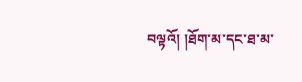བལྟའོ། །ཐོག་མ་དང་ཐ་མ་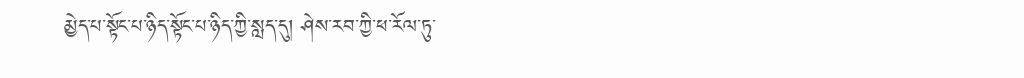མྱེད་པ་སྟོང་པ་ཉིད་སྟོང་པ་ཉིད་ཀྱི་སླད་དུ། ཤེས་རབ་ཀྱི་ཕ་རོལ་ཏུ་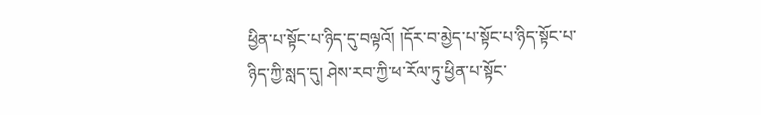ཕྱིན་པ་སྟོང་པ་ཉིད་དུ་བལྟའོ། །དོར་བ་མྱེད་པ་སྟོང་པ་ཉིད་སྟོང་པ་ཉིད་ཀྱི་སླད་དུ། ཤེས་རབ་ཀྱི་ཕ་རོལ་ཏུ་ཕྱིན་པ་སྟོང་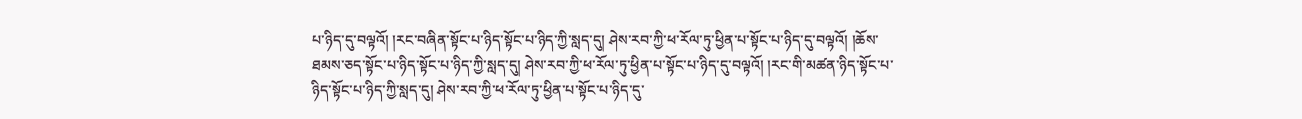པ་ཉིད་དུ་བལྟའོ། །རང་བཞིན་སྟོང་པ་ཉིད་སྟོང་པ་ཉིད་ཀྱི་སླད་དུ། ཤེས་རབ་ཀྱི་ཕ་རོལ་ཏུ་ཕྱིན་པ་སྟོང་པ་ཉིད་དུ་བལྟའོ། །ཆོས་ཐམས་ཅད་སྟོང་པ་ཉིད་སྟོང་པ་ཉིད་ཀྱི་སླད་དུ། ཤེས་རབ་ཀྱི་ཕ་རོལ་ཏུ་ཕྱིན་པ་སྟོང་པ་ཉིད་དུ་བལྟའོ། །རང་གི་མཚན་ཉིད་སྟོང་པ་ཉིད་སྟོང་པ་ཉིད་ཀྱི་སླད་དུ། ཤེས་རབ་ཀྱི་ཕ་རོལ་ཏུ་ཕྱིན་པ་སྟོང་པ་ཉིད་དུ་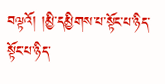བལྟའོ། །མྱི་དམྱིགས་པ་སྟོང་པ་ཉིད་སྟོང་པ་ཉིད་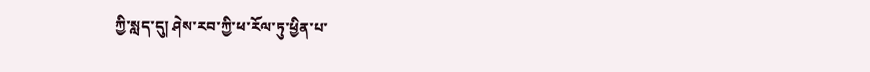ཀྱི་སླད་དུ། ཤེས་རབ་ཀྱི་ཕ་རོལ་ཏུ་ཕྱིན་པ་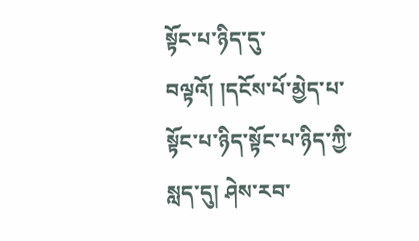སྟོང་པ་ཉིད་དུ་བལྟའོ། །དངོས་པོ་མྱེད་པ་སྟོང་པ་ཉིད་སྟོང་པ་ཉིད་ཀྱི་སླད་དུ། ཤེས་རབ་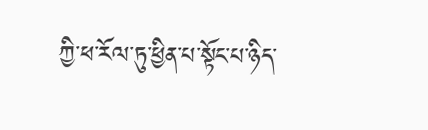ཀྱི་ཕ་རོལ་ཏུ་ཕྱིན་པ་སྟོང་པ་ཉིད་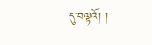དུ་བལྟའོ། །